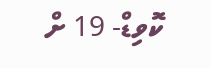ކޮވިޑް- 19 ށް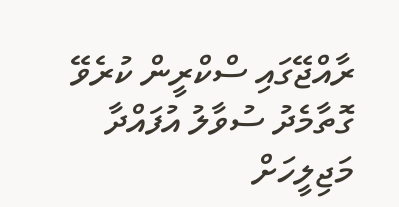ރާއްޖޭގައި ސްކްރީން ކުރެވޭ ގޮތާމެދު ސުވާލު އުފައްދާ މަޖިލީހަށް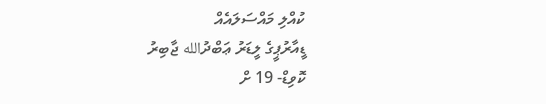ކުއްލި މައްސަލައެއް
ޑީއާރުޕީގެ ލީޑަރު ޢަބްދުالله ޖާބިރު
ކޮވިޑް- 19 ށް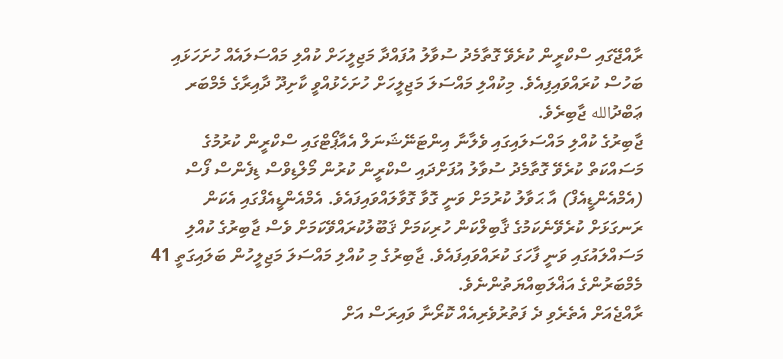ރާއްޖޭގައި ސްކްރީން ކުރެވޭ ގޮތާމެދު ސުވާލު އުފައްދާ މަޖިލީހަށް ކުއްލި މައްސަލައެއް ހުށަހަޅައި ބަހުސް ކުރައްވައިފިއެވެ. މިކުއްލި މައްސަލަ މަޖިލީހަށް ހުށަހެޅުއްވީ ކާށިދޫ ދާއިރާގެ މެމްބަރ ޢަބްދުالله ޖާބިރެވެ.
ޖާބިރުގެ ކުއްލި މައްސަލައިގައި ވެލާނާ އިންޓަނޭޝަނަލް އެއާޕޯޓްގައި ސްކްރީން ކުރުމުގެ މަސައްކަތް ކުރެވޭ ގޮތާމެދު ސުވާލު އުފަށްދައި ސްކްރީން ކުރުން މޯލްޑިވްސް ޑިފެންސް ފޯސް (އެމްއެންޑީއެފް) އާ ޙަވާލު ކުރުމަށް ވަނީ ގޮވާ ގޮވާލައްވައިފައެވެ. އެމްއެންޑީއެފްގައި އެކަން ރަނގަޅަށް ކުރެވޭނެކަމުގެ ޤާބިލްކަން ހުރިކަމަށް ޤަބޫލުކުރައްވޭކަމަށް ވެސް ޖާބިރުގެ ކުއްލި މަސައްލައުގައި ވަނީ ފާހަގަ ކުރައްވައިފައެވެ. ޖާބިރުގެ މި ކުއްލި މައްސަލަ މަޖިލީހުން ބަލައިގަތީ 41 މެމްބަރުންގެ އަޣްލަބިއްޔަތުންނެވެ.
ރާއްޖެއަށް އެތެރެވި ދެ ފަތުރުވެރިއެއް ކޮރޯނާ ވައިރަސް އަށް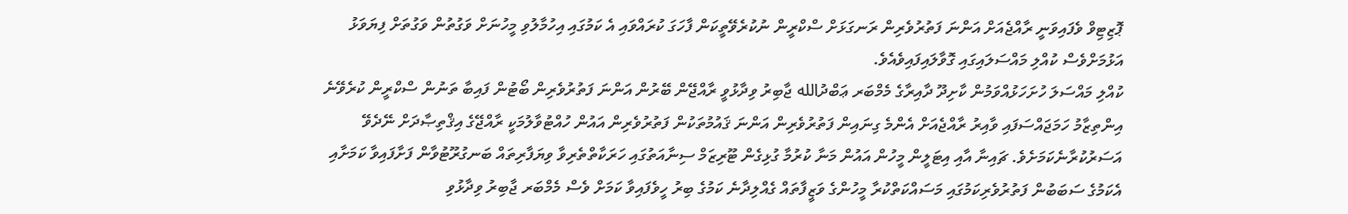ޕޮޒިޓިވް ވެފައިވަނީ ރާއްޖެއަށް އަންނަ ފަތުރުވެރިން ރަނގަޅަށް ސްކްރީން ނުކުރެވޭތީކަން ފާހަގަ ކުރައްވައި އެ ކަމުގައި އިހުމާލުވި މީހުނަށް ވަގުތުން ވަގުތަށް ފިޔަވަޅު އަޅުމަށްވެސް ކުއްލި މައްސަލައިގައި ގޮވާލައިފައިވެއެވެ.
ކުއްލި މައްސަލަ ހުށަހަޅުއްވަމުން ކާށިދޫ ދާއިރާގެ މެމްބަރ ޢަބްދުالله ޖާބިރު ވިދާޅުވީ ރާއްޖޭން ބޭރުން އަންނަ ފަތުރުވެރިން ބޯޓުން ފައިބާ ތަނުން ސްކްރީން ކުރެވޭނެ އިންތިޒާމު ހަމަޖައްސަފައި ވާއިރު ރާއްޖެއަށް އެންމެ ގިނައިން ފަތުރުވެރިން އަންނަ ޤައުމުތަކުން ފަތުރުވެރިން އައުން ހުއްޓުވާލުމަކީ ރާއްޖޭގެ އިޤްތިޞާދަށް ނޭދެވޭ އަސަރުކުރާނެކަމަށެވެ. ޗައިނާ އާއި އިޓަލީން މީހުން އައުން މަނާ ކުރުމާ ގުޅިގެން ޓޫރިޒަމް ސިނާއަތުގައި ހަރަކާތްތެރިވާ ވިޔަފާރިތައް ބަނގުރޫޓުވާން ފަށާފައިވާ ކަމަށާއި އެކަމުގެ ސަބަބުން ފަތުރުވެރިކަމުގައި މަސައްކަތްކުރާ މީހުންގެ ވަޒީފާތައް ގެއްލިދާނެ ކަމުގެ ބިރު ހީވެފައިވާ ކަމަށް ވެސް މެމްބަރ ޖާބިރު ވިދާޅުވި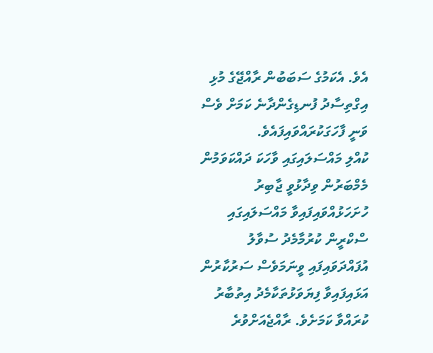އެވެ. އެކަމުގެ ސަބަބުން ރާއްޖޭގެ މުޅި އިގްތިސާދު ފުނޑިގެންދާނެ ކަމަށް ވެސް ވަނީ ފާހަގަކުރައްވައިފައެވެ.
ކުއްލި މައްސަލައިގައި ވާހަކަ ދައްކަވަމުން މެމްބަރުން ވިދާޅުވީ ޖާބިރު ހުށަހަޅުއްވައިފައިވާ މައްސަލައިގައި ސްކްރީން ކުރުމާމެދު ސުވާލު އުފައްދަވައިފައި ވީނަމަވެސް ސަރުކާރުން އަޅައިފައިވާ ފިޔަވަޅުތަކާމެދު އިތުބާރު ކުރައްވާ ކަމަށެވެ. ރާއްޖެއަށްވުރެ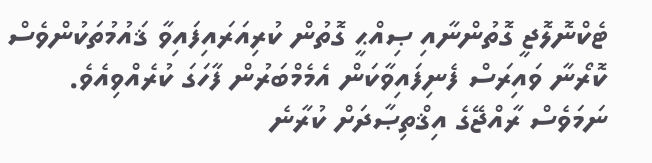ޓެކްނޮލޮޖީ ގޮތުންނާއި ޞިއްޙީ ގޮތުން ކުރިއަރައިފައިވާ ޤައުމުތަކުންވެސް ކޮރޯނާ ވައިރަސް ފެނިފައިވާކަން އެމެމްބަރުން ފާހަގަ ކުރެއްވިއެވެ. ނަމަވެސް ރާއްޖޭގެ އިޤްތިޞާދަށް ކުރާނެ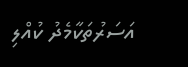އަސަރުތަކާމެދު ކުއްލި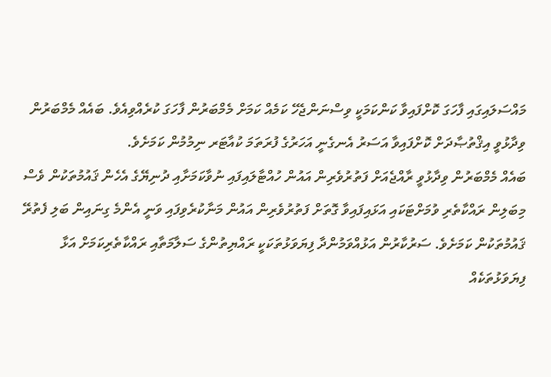މައްސަލައިގައި ފާހަގަ ކޮށްފައިވާ ކަންކަމަކީ ވިސްނަންޖެހޭ ކަމެއް ކަމަށް މެމްބަރުން ފާހަގަ ކުރެއްވިއެވެ. ބައެއް މެމްބަރުން ވިދާޅުވީ އިޤްތުޞާދަށް ކޮށްފައިވާ އަސަރު އެނގެނީ އަހަރުގެ ފުރަތަމަ ކުއާޓަރ ނިމުމުން ކަމަށެވެ.
ބައެއް މެމްބަރުން ވިދާޅުވީ ރާއްޖެއަށް ފަތުރުވެރިން އައުން ހުއްޓާލައިފައި ނުވާކަމަށާއި ދުނިޔޭގެ އެހެން ޤައުމުތަކުން ވެސް މިބަލިން ރައްކާތެރި ވުމަށްޓަކައި އަޅައިފައިވާ ގޮތަށް ފަތުރުވެރިން އައުން މަނާކުރެވިފައި ވަނީ އެންމެ ގިނައިން ބަލި ފެތުރޭ ޤައުމުތަކުން ކަމަށެވެ. ސަރުކާރުން އަޅުއްވަމުންދާ ފިޔަވަޅުތަކަކީ ރައްޔިތުންގެ ސަލާމަތާއި ރައްކާތެރިކަމަށް އަޅާ ފިޔަވަޅުތަކެއް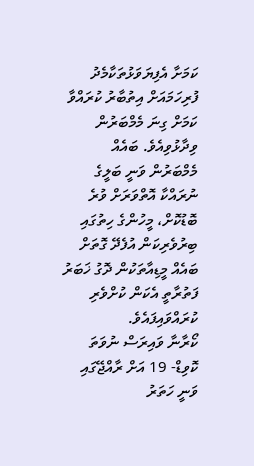ކަމަށާ އެފިޔަވަޅުތަކާމެދު ފުރިހަމައަށް އިތުބާރު ކުރައްވާ ކަމަށް ގިނަ މެމްބަރުން ވިދާޅުވިއެވެ. ބައެއް މެމްބަރުން ވަނީ ބަލީގެ ނުރައްކާ އޮތްވަރަށް ވުރެ ބޮޑުކޮށް، މީހުންގެ ހިތުގައި ބިރުވެރިކަން އުފެދޭ ގޮތަށް ބައެއް މީޑިއާތަކުން ދޮގު ޚަބަރު ފަތުރާތީ އެކަން ކުށްވެރި ކުރައްވައިފައެވެ.
ކޯރާނާ ވައިރަސް ނުވަތަ ކޮވިޑް- 19 އަށް ރާއްޖޭގައި ވަނީ ހަތަރު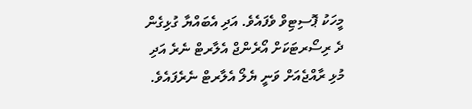މީހަކު ޕޮސިޓިވް ވެފައެވެ. އަދި އެބައްޔާ ގުޅިގެން ދެ ރިސޯރޓަކަށް އޯރެންޖް އެލާރޓް ނެރެ އަދި މުޅި ރާއްޖެއަށް ވަނީ ޔެލޯ އެލާރޓް ނެރެފައެވެ.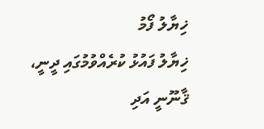ޚިޔާލު ފޯމު
ޚިޔާލު ފައުޅު ކުރެއްވުމުގައި ދީނީ، ޤާނޫނީ އަދި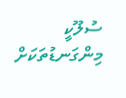ސުލޫކީ މިންގަނޑުތަކަށް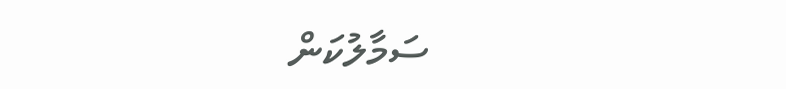ސަމާލުކަން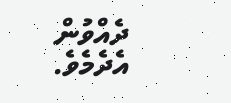ދެއްވުން އެދެމެވެ.